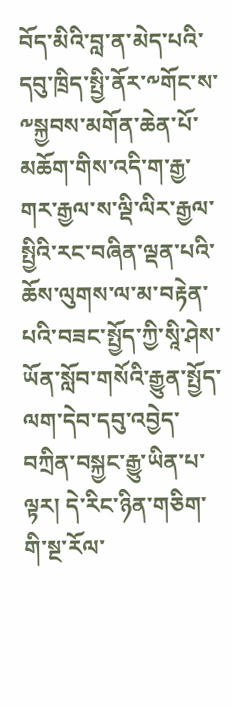བོད་མིའི་བླ་ན་མེད་པའི་དབུ་ཁྲིད་སྤྱི་ནོར་༸གོང་ས་༸སྐྱབས་མགོན་ཆེན་པོ་མཆོག་གིས་འདི་ག་རྒྱ་གར་རྒྱལ་ས་ལྡི་ལིར་རྒྱལ་སྤྱིའི་རང་བཞིན་ལྡན་པའི་ཆོས་ལུགས་ལ་མ་བརྟེན་པའི་བཟང་སྤྱོད་ཀྱི་སཱི་ཤེས་ཡོན་སློབ་གསོའི་རྒྱུན་སྤྱོད་ལག་དེབ་དབུ་འབྱེད་བཀྲིན་བསྐྱང་རྒྱུ་ཡིན་པ་ལྟར། དེ་རིང་ཉིན་གཅིག་གི་སྔ་རོལ་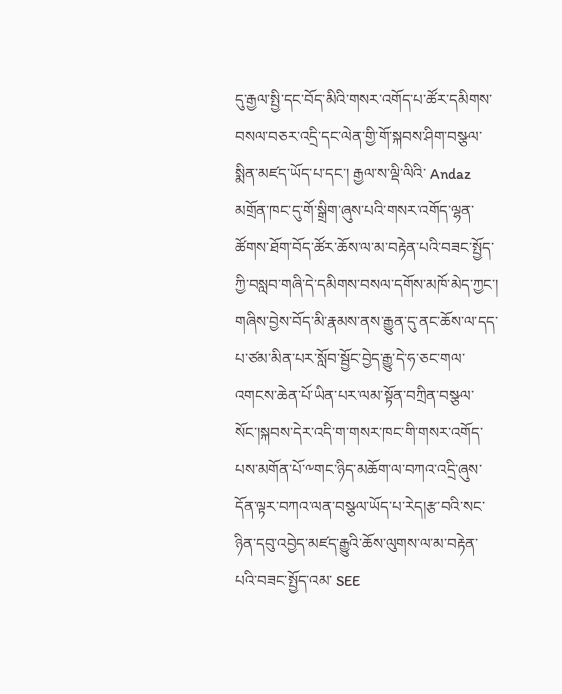དུ་རྒྱལ་སྤྱི་དང་བོད་མིའི་གསར་འགོད་པ་ཚོར་དམིགས་བསལ་བཅར་འདྲི་དང་ལེན་གྱི་གོ་སྐབས་ཤིག་བསྩལ་སྨིན་མཛད་ཡོད་པ་དང་། རྒྱལ་ས་ལྡི་ལིའི་ Andaz མགྲོན་ཁང་དུ་གོ་སྒྲིག་ཞུས་པའི་གསར་འགོད་ལྷན་ཚོགས་ཐོག་བོད་ཚོར་ཆོས་ལ་མ་བརྟེན་པའི་བཟང་སྤྱོད་ཀྱི་བསླབ་གཞི་དེ་དམིགས་བསལ་དགོས་མཁོ་མེད་ཀྱང་། གཞིས་བྱེས་བོད་མི་རྣམས་ནས་རྒྱུན་དུ་ནང་ཆོས་ལ་དད་པ་ཙམ་མིན་པར་སློབ་སྦྱོང་བྱེད་རྒྱུ་དེ་ཧ་ཅང་གལ་འགངས་ཆེན་པོ་ཡིན་པར་ལམ་སྟོན་བཀྲིན་བསྩལ་སོང་།སྐབས་དེར་འདི་ག་གསར་ཁང་གི་གསར་འགོད་པས་མགོན་པོ་༸གང་ཉིད་མཆོག་ལ་བཀའ་འདྲི་ཞུས་དོན་ལྟར་བཀའ་ལན་བསྩལ་ཡོད་པ་རེད།རྩ་བའི་སང་ཉིན་དབུ་འབྱེད་མཛད་རྒྱུའི་ཆོས་ལུགས་ལ་མ་བརྟེན་པའི་བཟང་སྤྱོད་འམ་ SEE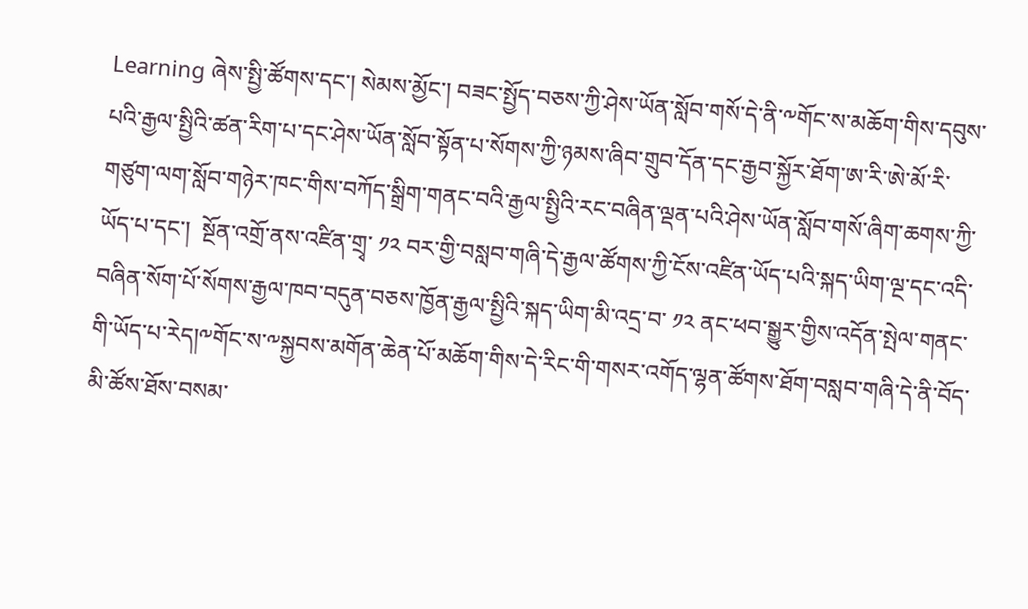Learning ཞེས་སྤྱི་ཚོགས་དང་། སེམས་མྱོང་། བཟང་སྤྱོད་བཅས་ཀྱི་ཤེས་ཡོན་སློབ་གསོ་དེ་ནི་༸གོང་ས་མཆོག་གིས་དབུས་པའི་རྒྱལ་སྤྱིའི་ཚན་རིག་པ་དང་ཤེས་ཡོན་སློབ་སྟོན་པ་སོགས་ཀྱི་ཉམས་ཞིབ་གྲུབ་དོན་དང་རྒྱབ་སྐྱོར་ཐོག་ཨ་རི་ཨེ་མོ་རི་གཙུག་ལག་སློབ་གཉེར་ཁང་གིས་བཀོད་སྒྲིག་གནང་བའི་རྒྱལ་སྤྱིའི་རང་བཞིན་ལྡན་པའི་ཤེས་ཡོན་སློབ་གསོ་ཞིག་ཆགས་ཀྱི་ཡོད་པ་དང་།  སྔོན་འགྲོ་ནས་འཛིན་གྲྭ་ ༡༢ བར་གྱི་བསླབ་གཞི་དེ་རྒྱལ་ཚོགས་ཀྱི་ངོས་འཛིན་ཡོད་པའི་སྐད་ཡིག་ལྔ་དང་འདི་བཞིན་སོག་པོ་སོགས་རྒྱལ་ཁབ་བདུན་བཅས་ཁྱོན་རྒྱལ་སྤྱིའི་སྐད་ཡིག་མི་འདྲ་བ་ ༡༢ ནང་ཕབ་སྒྱུར་གྱིས་འདོན་སྤེལ་གནང་གི་ཡོད་པ་རེད།༸གོང་ས་༸སྐྱབས་མགོན་ཆེན་པོ་མཆོག་གིས་དེ་རིང་གི་གསར་འགོད་ལྷན་ཚོགས་ཐོག་བསླབ་གཞི་དེ་ནི་བོད་མི་ཚོས་ཐོས་བསམ་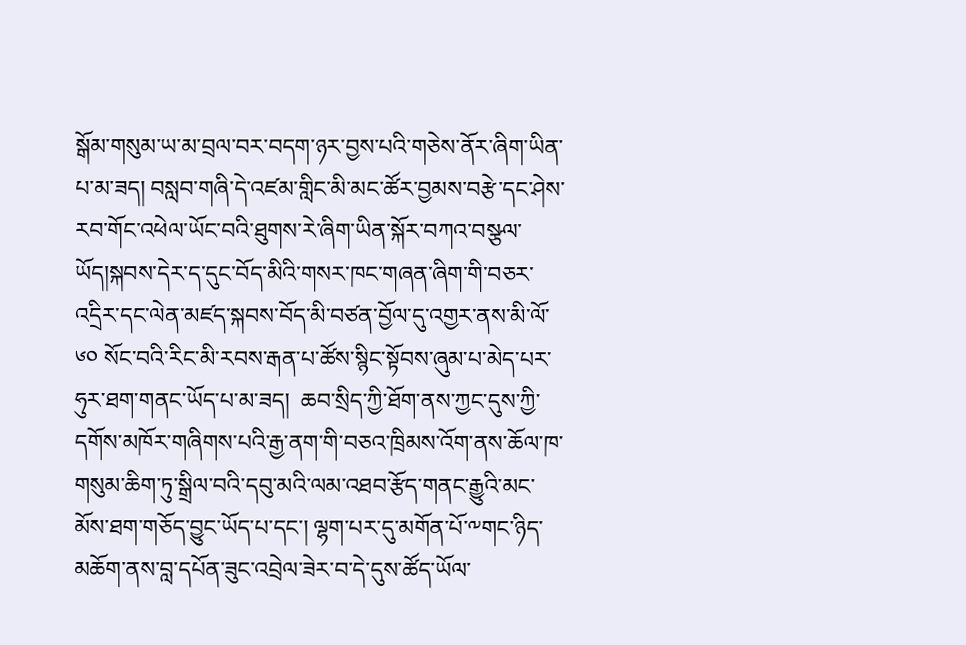སྒོམ་གསུམ་ཡ་མ་བྲལ་བར་བདག་ཉར་བྱས་པའི་གཅེས་ནོར་ཞིག་ཡིན་པ་མ་ཟད། བསླབ་གཞི་དེ་འཛམ་གླིང་མི་མང་ཚོར་བྱམས་བརྩེ་དང་ཤེས་རབ་གོང་འཕེལ་ཡོང་བའི་ཐུགས་རེ་ཞིག་ཡིན་སྐོར་བཀའ་བསྩལ་ཡོད།སྐབས་དེར་ད་དུང་བོད་མིའི་གསར་ཁང་གཞན་ཞིག་གི་བཅར་འདྲིར་དང་ལེན་མཛད་སྐབས་བོད་མི་བཙན་བྱོལ་དུ་འགྱར་ནས་མི་ལོ་ ༦༠ སོང་བའི་རིང་མི་རབས་རྒན་པ་ཚོས་སྙིང་སྟོབས་ཞུམ་པ་མེད་པར་ཧུར་ཐག་གནང་ཡོད་པ་མ་ཟད།  ཆབ་སྲིད་ཀྱི་ཐོག་ནས་ཀྱང་དུས་ཀྱི་དགོས་མཁོར་གཞིགས་པའི་རྒྱ་ནག་གི་བཅའ་ཁྲིམས་འོག་ནས་ཆོལ་ཁ་གསུམ་ཆིག་ཏུ་སྒྲིལ་བའི་དབུ་མའི་ལམ་འཐབ་རྩོད་གནང་རྒྱུའི་མང་མོས་ཐག་གཅོད་བྱུང་ཡོད་པ་དང་། ལྷག་པར་དུ་མགོན་པོ་༸གང་ཉིད་མཆོག་ནས་བླ་དཔོན་ཟུང་འབྲེལ་ཟེར་བ་དེ་དུས་ཚོད་ཡོལ་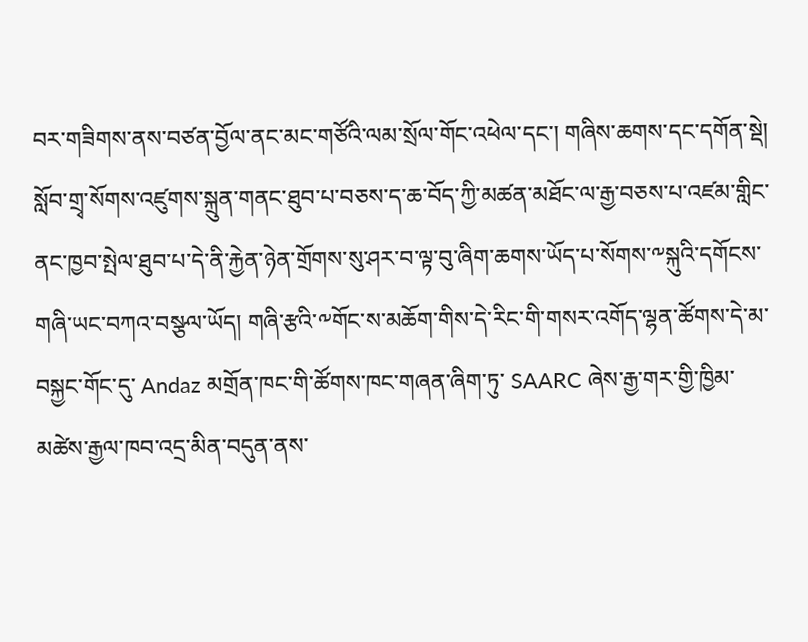བར་གཟིགས་ནས་བཙན་བྱོལ་ནང་མང་གཙོའི་ལམ་སྲོལ་གོང་འཕེལ་དང་། གཞིས་ཆགས་དང་དགོན་སྡེ། སློབ་གྲྭ་སོགས་འཛུགས་སྐྲུན་གནང་ཐུབ་པ་བཅས་ད་ཆ་བོད་ཀྱི་མཚན་མཐོང་ལ་རྒྱ་བཅས་པ་འཛམ་གླིང་ནང་ཁྱབ་སྤེལ་ཐུབ་པ་དེ་ནི་རྐྱེན་ཉེན་གྲོགས་སུ་ཤར་བ་ལྟ་བུ་ཞིག་ཆགས་ཡོད་པ་སོགས་༸སྐུའི་དགོངས་གཞི་ཡང་བཀའ་བསྩལ་ཡོད། གཞི་རྩའི་༸གོང་ས་མཆོག་གིས་དེ་རིང་གི་གསར་འགོད་ལྷན་ཚོགས་དེ་མ་བསྐྱང་གོང་དུ་ Andaz མགྲོན་ཁང་གི་ཚོགས་ཁང་གཞན་ཞིག་ཏུ་ SAARC ཞེས་རྒྱ་གར་གྱི་ཁྱིམ་མཚེས་རྒྱལ་ཁབ་འདྲ་མིན་བདུན་ནས་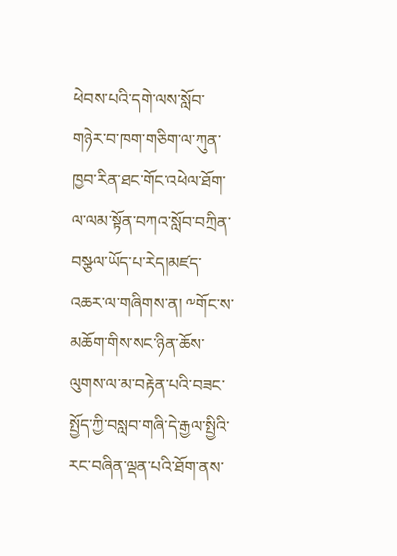ཕེབས་པའི་དགེ་ལས་སློབ་གཉེར་བ་ཁག་གཅིག་ལ་ཀུན་ཁྱབ་རིན་ཐང་གོང་འཕེལ་ཐོག་ལ་ལམ་སྟོན་བཀའ་སློབ་བཀྲིན་བསྩལ་ཡོད་པ་རེད།མཛད་འཆར་ལ་གཞིགས་ན། ༸གོང་ས་མཆོག་གིས་སང་ཉིན་ཆོས་ལུགས་ལ་མ་བརྟེན་པའི་བཟང་སྤྱོད་ཀྱི་བསླབ་གཞི་དེ་རྒྱལ་སྤྱིའི་རང་བཞིན་ལྡན་པའི་ཐོག་ནས་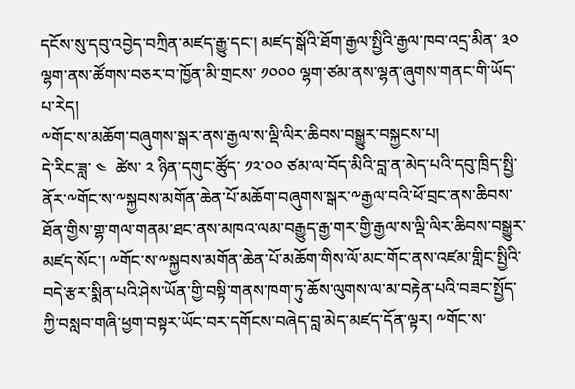དངོས་སུ་དབུ་འབྱེད་བཀྲིན་མཛད་རྒྱུ་དང་། མཛད་སྒོའི་ཐོག་རྒྱལ་སྤྱིའི་རྒྱལ་ཁབ་འདྲ་མིན་ ༣༠ ལྷག་ནས་ཚོགས་བཅར་བ་ཁྱོན་མི་གྲངས་ ༡༠༠༠ ལྷག་ཙམ་ནས་ལྷན་ཞུགས་གནང་གི་ཡོད་པ་རེད།
༸གོང་ས་མཆོག་བཞུགས་སྒར་ནས་རྒྱལ་ས་ལྡི་ལིར་ཆིབས་བསྒྱུར་བསྐྱངས་པ།
དེ་རིང་ཟླ་ ༤  ཚེས་ ༢ ཉིན་དགུང་ཚོུད་ ༡༢་༠༠ ཙམ་ལ་བོད་མིའི་བླ་ན་མེད་པའི་དབུ་ཁྲིད་སྤྱི་ནོར་༸གོང་ས་༸སྐྱབས་མགོན་ཆེན་པོ་མཆོག་བཞུགས་སྒར་༸རྒྱལ་བའི་ཕོ་བྲང་ནས་ཆིབས་ཐོན་གྱིས་གྷ་གལ་གནམ་ཐང་ནས་མཁའ་ལམ་བརྒྱུད་རྒྱ་གར་གྱི་རྒྱལ་ས་ལྡི་ལིར་ཆིབས་བསྒྱུར་མཛད་སོང་། ༸གོང་ས་༸སྐྱབས་མགོན་ཆེན་པོ་མཆོག་གིས་ལོ་མང་གོང་ནས་འཛམ་གླིང་སྤྱིའི་བདེ་རྩར་སྨིན་པའི་ཤེས་ཡོན་གྱི་བསྟི་གནས་ཁག་ཏུ་ཆོས་ལུགས་ལ་མ་བརྟེན་པའི་བཟང་སྤྱོད་ཀྱི་བསླབ་གཞི་ཕྱག་བསྟར་ཡོང་བར་དགོངས་བཞེད་བླ་མེད་མཛད་དོན་ལྟར། ༸གོང་ས་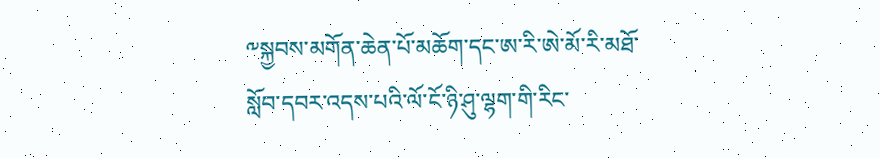༸སྐྱབས་མགོན་ཆེན་པོ་མཆོག་དང་ཨ་རི་ཨེ་མོ་རི་མཐོ་སློབ་དབར་འདས་པའི་ལོ་ངོ་ཉི་ཤུ་ལྷག་གི་རིང་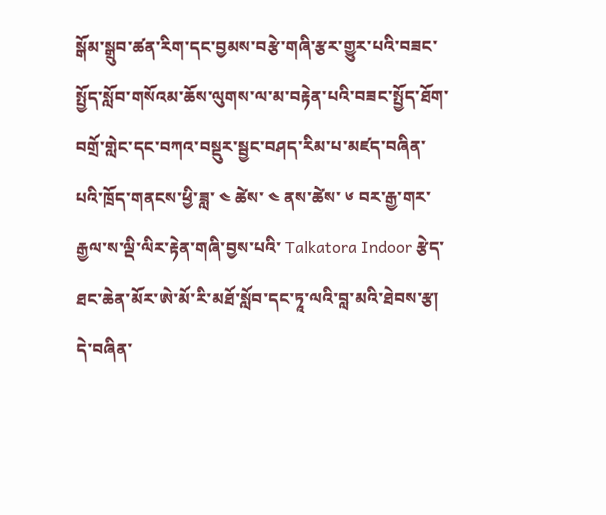སྒོམ་སྒྲུབ་ཚན་རིག་དང་བྱམས་བརྩེ་གཞི་རྩར་གྱུར་པའི་བཟང་སྤྱོད་སློབ་གསོའམ་ཆོས་ལུགས་ལ་མ་བརྟེན་པའི་བཟང་སྤྱོད་ཐོག་བགྲོ་གླེང་དང་བཀའ་བསྡུར་སྦྱང་བཤད་རིམ་པ་མཛད་བཞིན་པའི་ཁྲོད་གནངས་ཕྱི་ཟླ་ ༤ ཚེས་ ༤ ནས་ཚེས་ ༦ བར་རྒྱ་གར་རྒྱལ་ས་ལྡི་ལིར་རྟེན་གཞི་བྱས་པའི་ Talkatora Indoor རྩེད་ཐང་ཆེན་མོར་ཨེ་མོ་རི་མཐོ་སློབ་དང་ཏཱ་ལའི་བླ་མའི་ཐེབས་རྩ། དེ་བཞིན་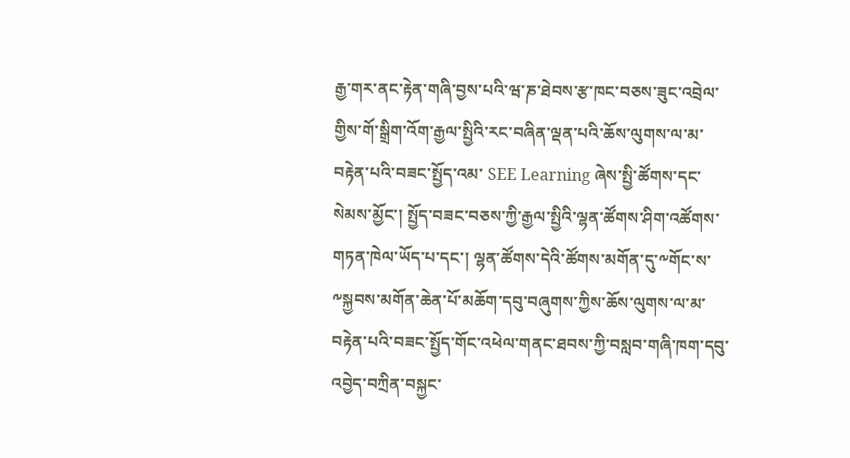རྒྱ་གར་ནང་རྟེན་གཞི་བྱས་པའི་ཝ་ཎ་ཐེབས་རྩ་ཁང་བཅས་ཟུང་འབྲེལ་གྱིས་གོ་སྒྲིག་འོག་རྒྱལ་སྤྱིའི་རང་བཞིན་ལྡན་པའི་ཆོས་ལུགས་ལ་མ་བརྟེན་པའི་བཟང་སྤྱོད་འམ་ SEE Learning ཞེས་སྤྱི་ཚོགས་དང་སེམས་མྱོང་། སྤྱོད་བཟང་བཅས་ཀྱི་རྒྱལ་སྤྱིའི་ལྷན་ཚོགས་ཤིག་འཚོགས་གཏན་ཁེལ་ཡོད་པ་དང་། ལྷན་ཚོགས་དེའི་ཚོགས་མགོན་དུ་༸གོང་ས་༸སྐྱབས་མགོན་ཆེན་པོ་མཆོག་དབུ་བཞུགས་ཀྱིས་ཆོས་ལུགས་ལ་མ་བརྟེན་པའི་བཟང་སྤྱོད་གོང་འཕེལ་གནང་ཐབས་ཀྱི་བསླབ་གཞི་ཁག་དབུ་འབྱེད་བཀྲིན་བསྐྱང་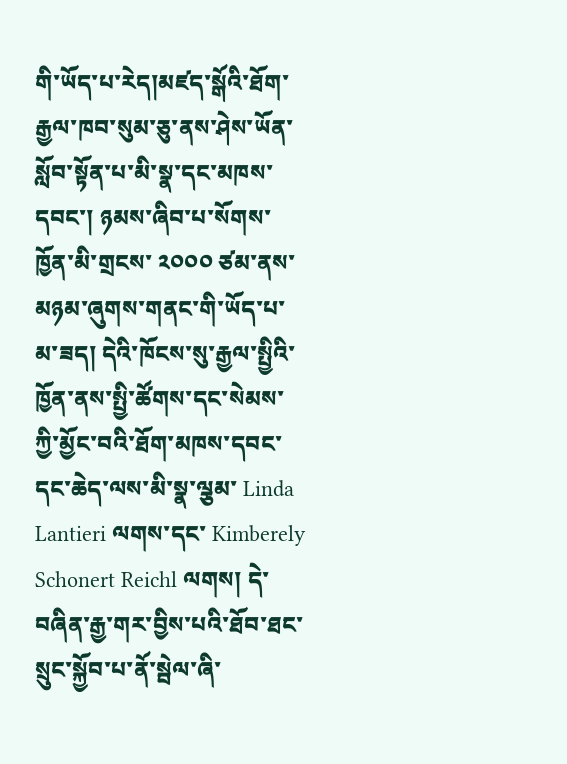གི་ཡོད་པ་རེད།མཛད་སྒོའི་ཐོག་རྒྱལ་ཁབ་སུམ་ཅུ་ནས་ཤེས་ཡོན་སློབ་སྟོན་པ་མི་སྣ་དང་མཁས་དབང་། ཉམས་ཞིབ་པ་སོགས་ཁྱོན་མི་གྲངས་ ༢༠༠༠ ཙམ་ནས་མཉམ་ཞུགས་གནང་གི་ཡོད་པ་མ་ཟད། དེའི་ཁོངས་སུ་རྒྱལ་སྤྱིའི་ཁྱོན་ནས་སྤྱི་ཚོགས་དང་སེམས་ཀྱི་མྱོང་བའི་ཐོག་མཁས་དབང་དང་ཆེད་ལས་མི་སྣ་ལྕམ་ Linda Lantieri ལགས་དང་ Kimberely Schonert Reichl ལགས། དེ་བཞིན་རྒྱ་གར་བྱིས་པའི་ཐོབ་ཐང་སྲུང་སྐྱོབ་པ་ནོ་སྦེལ་ཞི་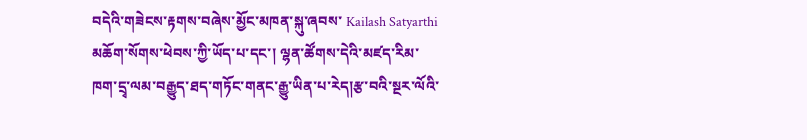བདེའི་གཟེངས་རྟགས་བཞེས་མྱོང་མཁན་སྐུ་ཞབས་ Kailash Satyarthi མཆོག་སོགས་ཕེབས་ཀྱི་ཡོད་པ་དང་། ལྷན་ཚོགས་དེའི་མཛད་རིམ་ཁག་དྲྭ་ལམ་བརྒྱུད་ཐད་གཏོང་གནང་རྒྱུ་ཡིན་པ་རེད།རྩ་བའི་སྔར་ལོའི་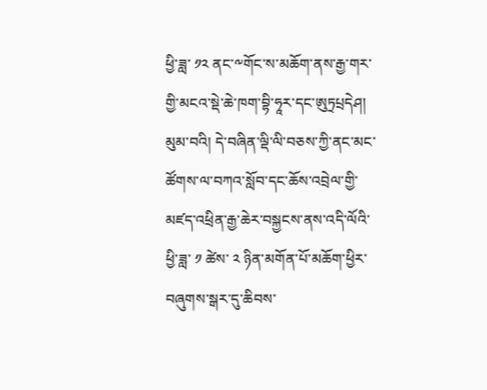ཕྱི་ཟླ་ ༡༢ ནང་༸གོང་ས་མཆོག་ནས་རྒྱ་གར་གྱི་མངའ་སྡེ་ཆེ་ཁག་བྷི་ཧཱར་དང་ཨུཏྲཔྲདེཤ།  མུམ་བའི། དེ་བཞིན་ལྡི་ལི་བཅས་ཀྱི་ནང་མང་ཚོགས་ལ་བཀའ་སློབ་དང་ཆོས་འབྲེལ་གྱི་མཛད་འཕྲིན་རྒྱ་ཆེར་བསྐྱངས་ནས་འདི་ལོའི་ཕྱི་ཟླ་ ༡ ཚེས་ ༢ ཉིན་མགོན་པོ་མཆོག་ཕྱིར་བཞུགས་སྒར་དུ་ཆིབས་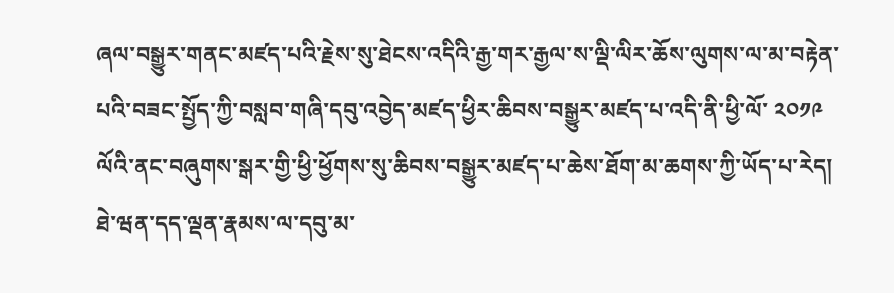ཞལ་བསྒྱུར་གནང་མཛད་པའི་རྗེས་སུ་ཐེངས་འདིའི་རྒྱ་གར་རྒྱལ་ས་ལྡི་ལིར་ཆོས་ལུགས་ལ་མ་བརྟེན་པའི་བཟང་སྤྱོད་ཀྱི་བསླབ་གཞི་དབུ་འབྱེད་མཛད་ཕྱིར་ཆིབས་བསྒྱུར་མཛད་པ་འདི་ནི་ཕྱི་ལོ་ ༢༠༡༩ ལོའི་ནང་བཞུགས་སྒར་གྱི་ཕྱི་ཕྱོགས་སུ་ཆིབས་བསྒྱུར་མཛད་པ་ཆེས་ཐོག་མ་ཆགས་ཀྱི་ཡོད་པ་རེད།
ཐེ་ཝན་དད་ལྡན་རྣམས་ལ་དབུ་མ་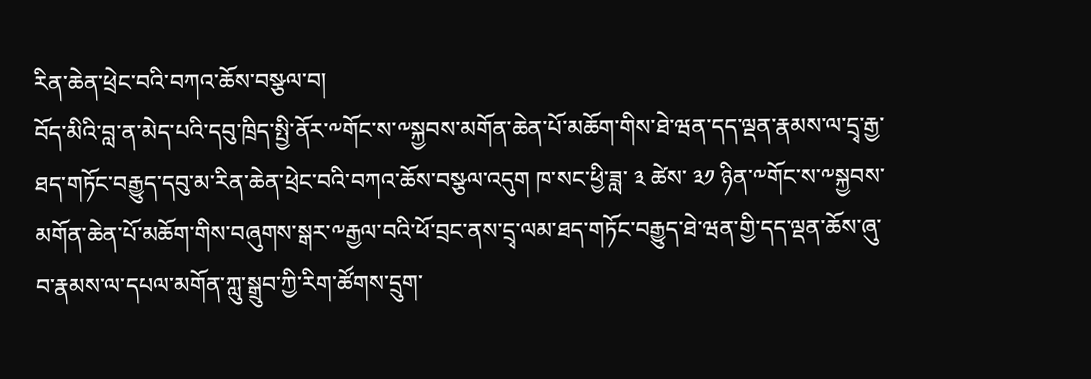རིན་ཆེན་ཕྲེང་བའི་བཀའ་ཆོས་བསྩལ་བ།
བོད་མིའི་བླ་ན་མེད་པའི་དབུ་ཁྲིད་སྤྱི་ནོར་༸གོང་ས་༸སྐྱབས་མགོན་ཆེན་པོ་མཆོག་གིས་ཐེ་ཝན་དད་ལྡན་རྣམས་ལ་དྲྭ་རྒྱ་ཐད་གཏོང་བརྒྱུད་དབུ་མ་རིན་ཆེན་ཕྲེང་བའི་བཀའ་ཆོས་བསྩལ་འདུག ཁ་སང་ཕྱི་ཟླ་ ༣ ཚེས་ ༣༡ ཉིན་༸གོང་ས་༸སྐྱབས་མགོན་ཆེན་པོ་མཆོག་གིས་བཞུགས་སྒར་༸རྒྱལ་བའི་ཕོ་བྲང་ནས་དྲྭ་ལམ་ཐད་གཏོང་བརྒྱུད་ཐེ་ཝན་གྱི་དད་ལྡན་ཆོས་ཞུ་བ་རྣམས་ལ་དཔལ་མགོན་ཀླུ་སྒྲུབ་ཀྱི་རིག་ཚོགས་དྲུག་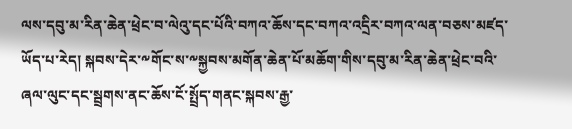ལས་དབུ་མ་རིན་ཆེན་ཕྲེང་བ་ལེའུ་དང་པོའི་བཀའ་ཆོས་དང་བཀའ་འདྲིར་བཀའ་ལན་བཅས་མཛད་ཡོད་པ་རེད། སྐབས་དེར་༸གོང་ས་༸སྐྱབས་མགོན་ཆེན་པོ་མཆོག་གིས་དབུ་མ་རིན་ཆེན་ཕྲེང་བའི་ཞལ་ལུང་དང་སྦྲགས་ནང་ཆོས་ངོ་སྤྲོད་གནང་སྐབས་རྒྱ་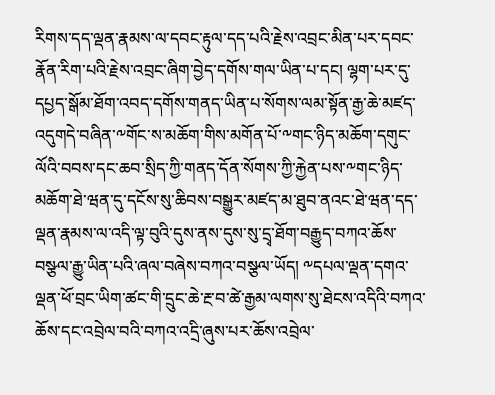རིགས་དད་ལྡན་རྣམས་ལ་དབང་རྟུལ་དད་པའི་རྗེས་འབྲང་མིན་པར་དབང་རྣོན་རིག་པའི་རྗེས་འབྲང་ཞིག་བྱེད་དགོས་གལ་ཡིན་པ་དང། ལྷག་པར་དུ་དཔྱད་སྒོམ་ཐོག་འབད་དགོས་གནད་ཡིན་པ་སོགས་ལམ་སྟོན་རྒྱ་ཆེ་མཛད་འདུགདེ་བཞིན་༸གོང་ས་མཆོག་གིས་མགོན་པོ་༸གང་ཉིད་མཆོག་དགུང་ལོའི་བབས་དང་ཆབ་སྲིད་ཀྱི་གནད་དོན་སོགས་ཀྱི་རྐྱེན་པས་༸གང་ཉིད་མཆོག་ཐེ་ཝན་དུ་དངོས་སུ་ཆིབས་བསྒྱུར་མཛད་མ་ཐུབ་ནའང་ཐེ་ཝན་དད་ལྡན་རྣམས་ལ་འདི་ལྟ་བུའི་དུས་ནས་དུས་སུ་དྲྭ་ཐོག་བརྒྱུད་བཀའ་ཆོས་བསྩལ་རྒྱུ་ཡིན་པའི་ཞལ་བཞེས་བཀའ་བསྩལ་ཡོད། ༸དཔལ་ལྡན་དགའ་ལྡན་ཕོ་བྲང་ཡིག་ཚང་གི་དྲུང་ཆེ་རྔ་བ་ཚེ་རྒྱམ་ལགས་སུ་ཐེངས་འདིའི་བཀའ་ཆོས་དང་འབྲེལ་བའི་བཀའ་འདྲི་ཞུས་པར་ཆོས་འབྲེལ་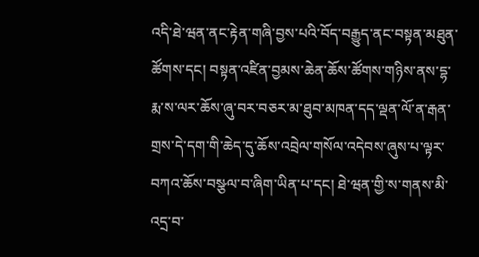འདི་ཐེ་ཝན་ནང་རྟེན་གཞི་བྱས་པའི་བོད་བརྒྱུད་ནང་བསྟན་མཐུན་ཚོགས་དང། བསྟན་འཛིན་བྱམས་ཆེན་ཆོས་ཚོགས་གཉིས་ནས་དྷ་རྨ་ས་ལར་ཆོས་ཞུ་བར་བཅར་མ་ཐུབ་མཁན་དད་ལྡན་ལོ་ན་རྒན་གྲས་དེ་དག་གི་ཆེད་དུ་ཆོས་འབྲེལ་གསོལ་འདེབས་ཞུས་པ་ལྟར་བཀའ་ཆོས་བསྩལ་བ་ཞིག་ཡིན་པ་དང། ཐེ་ཝན་གྱི་ས་གནས་མི་འདྲ་བ་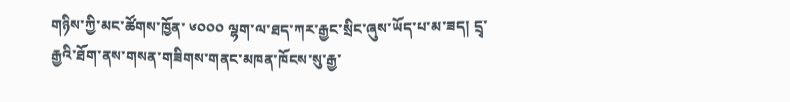གཉིས་ཀྱི་མང་ཚོགས་ཁྱོན་ ༦༠༠༠ ལྷག་ལ་ཐད་ཀར་རྒྱང་སྲིང་ཞུས་ཡོད་པ་མ་ཟད། དྲྭ་རྒྱའི་ཐོག་ནས་གསན་གཟིགས་གནང་མཁན་ཁོངས་སུ་རྒྱ་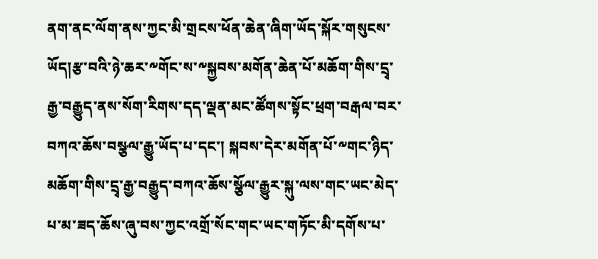ནག་ནང་ལོག་ནས་ཀྱང་མི་གྲངས་ཕོན་ཆེན་ཞིག་ཡོད་སྐོར་གསུངས་ཡོད།རྩ་བའི་ཉེ་ཆར་༸གོང་ས་༸སྐྱབས་མགོན་ཆེན་པོ་མཆོག་གིས་དྲྭ་རྒྱ་བརྒྱུད་ནས་སོག་རིགས་དད་ལྡན་མང་ཚོགས་སྟོང་ཕྲག་བརྒལ་བར་བཀའ་ཆོས་བསྩལ་རྒྱུ་ཡོད་པ་དང་། སྐབས་དེར་མགོན་པོ་༸གང་ཉིད་མཆོག་གིས་དྲྭ་རྒྱ་བརྒྱུད་བཀའ་ཆོས་སྩོལ་རྒྱུར་སྐུ་ལས་གང་ཡང་མེད་པ་མ་ཟད་ཆོས་ཞུ་བས་ཀྱང་འགྲོ་སོང་གང་ཡང་གཏོང་མི་དགོས་པ་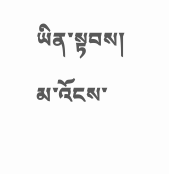ཡིན་སྟབས། མ་འོངས་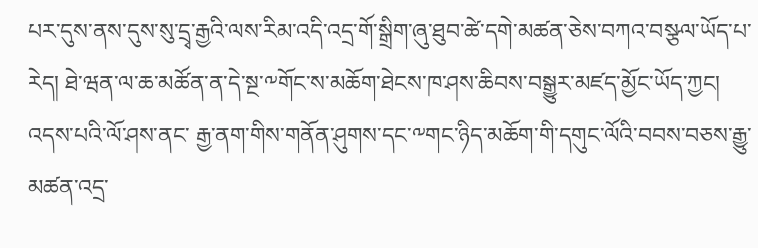པར་དུས་ནས་དུས་སུ་དྲྭ་རྒྱའི་ལས་རིམ་འདི་འདྲ་གོ་སྒྲིག་ཞུ་ཐུབ་ཚེ་དགེ་མཚན་ཅེས་བཀའ་བསྩལ་ཡོད་པ་རེད། ཐེ་ཝན་ལ་ཆ་མཚོན་ན་དེ་སྔ་༸གོང་ས་མཆོག་ཐེངས་ཁ་ཤས་ཆིབས་བསྒྱུར་མཛད་མྱོང་ཡོད་ཀྱང། འདས་པའི་ལོ་ཤས་ནང་ རྒྱ་ནག་གིས་གནོན་ཤུགས་དང་༸གང་ཉིད་མཆོག་གི་དགུང་ལོའི་བབས་བཅས་རྒྱུ་མཚན་འདྲ་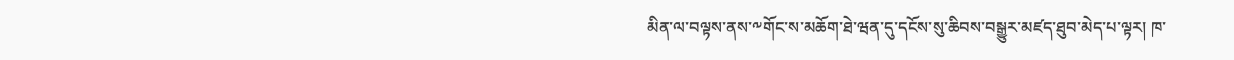མིན་ལ་བལྟས་ནས་༸གོང་ས་མཆོག་ཐེ་ཝན་དུ་དངོས་སུ་ཆིབས་བསྒྱུར་མཛད་ཐུབ་མེད་པ་ལྟར། ཁ་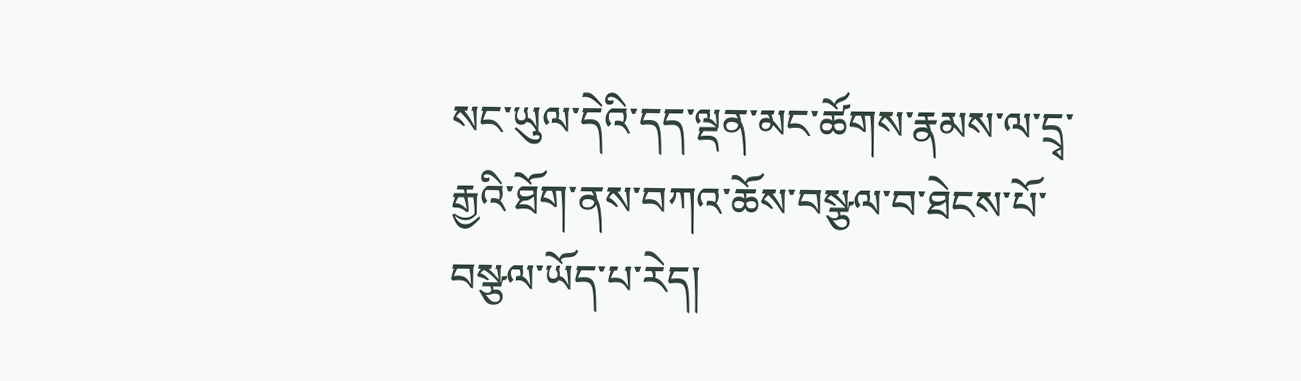སང་ཡུལ་དེའི་དད་ལྡན་མང་ཚོགས་རྣམས་ལ་དྲྭ་རྒྱའི་ཐོག་ནས་བཀའ་ཆོས་བསྩལ་བ་ཐེངས་པོ་བསྩལ་ཡོད་པ་རེད།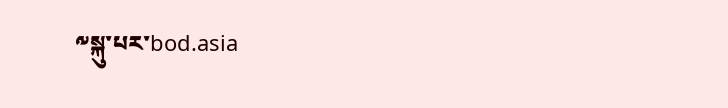༸སྐུ་པར་bod.asia